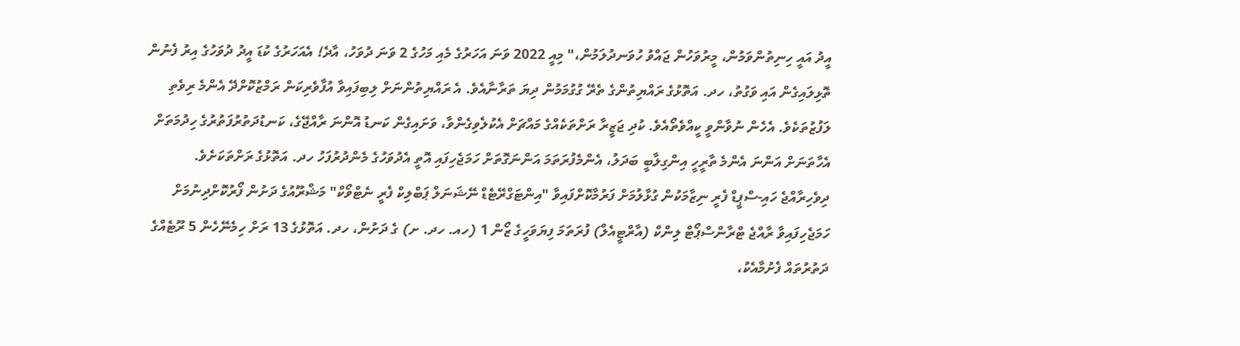އީދު އައީ ހިނިތުންވަމުން، މީރުވަހުން ޖައްވު ހުވަނދުލަމުން،" މިއީ 2022 ވަނަ އަހަރުގެ މެއި މަހުގެ 2 ވަނަ ދުވަހު، އާދެ! އެއަހަރުގެ ކުޑަ އީދު ދުވަހުގެ އިރު ފެނުން ތޮޅިލައިގެން އައި ވަގުތު، ހދ. އަތޮޅުގެ ރައްޔިތުންގެ ތެރޭ ގުގުމަމުން ދިޔަ ތަރާނާއެވެ. އެ ރައްޔިތުންނަށް ލިބިފައިވާ އުފާވެރިކަން ރަމްޒުކޮށްދޭ އެންމެ ރިވެތި ލަފުޒުތަކެވެ. އެހެން ނުވާންވީ ކީއްވެތޯއެވެ. ކުދި ޖަޒީރާ ރަށްތަކެއްގެ މައްޗަށް އެކުލެވިގެންވާ، ވަށައިގެން ކަނޑު އޮންނަ ރާއްޖޭގެ، ކަނޑުދަތުރުފަތުރުގެ ހިދުމަތަށް އެހާތަނަށް އަންނަ އެންމެ ތާރީހީ އިންގިލާބީ ބަދަލު، އެންމެފުރަތަމަ އަންނަގޮތަށް ހަމަޖެހިފައި އޮތީ އެދުވަހުގެ މެންދުރުފަހު ހދ. އަތޮޅުގެ ރަށްތަކަށެވެ.
ދިވެހިރާއްޖެ ހައި-ސްޕީޑް ފެރީ ނިޒާމަކުން ގުޅާލުމަށް ފަރުމާކޮށްފައިވާ "އިންޓަގްރޭޓެޑް ނޭޝަނަލް ޕަބްލިކް ފެރީ ނެޓްވޯކް" މަޝްރޫއުގެ ދަށުން ފޯރުކޮށްދިނުމަށް ހަމަޖެހިފައިވާ ރާއްޖެ ޓްރާންސްޕޯޓް ލިންކް (އާރްޓީއެލް) ފުރަތަމަ ފިޔަވަހީގެ ޒޯން 1 (ހއ. ހދ. ށ) ގެ ދަށުން، ހދ. އަތޮޅުގެ 13 ރަށް ހިމެނޭހެން 5 ރޫޓެއްގެ ދަތުރުތައް ފެށުމާއެކު،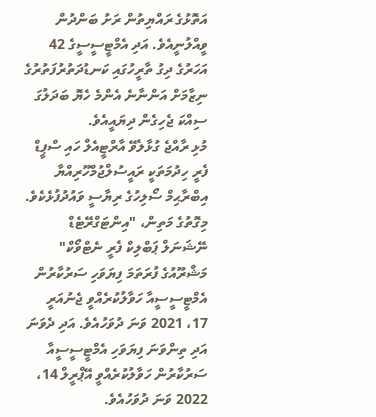އަތޮޅުގެ ރައްޔިތުން ރަށު ބަންދުން ވީއްލުނީއެވެ. އަދި އެމްޓީސީސީގެ 42 އަހަރުގެ ދިގު ތާރީހުގައި ކަނޑުދަތުރުފަތުރުގެ ނިޒާމަށް އަންނާނެ އެންމެ ހެޔޮ ބަދަލުގަ ސިއްކަ ޖެހިގެން ދިޔައީއެވެ.
މުޅި ރާއްޖެ ގުޅާލެވޭ އާރްޓީއެލް ހައި ސްޕީޑް ފެރީ ހިދުމަތަކީ ރައީސުލްޖުމްހޫރިއްޔާ އިބްރާޙިމް ސޯލިހުގެ ރިޔާސީ ވައުދުފުޅެކެވެ. މިގޮތުގެ މަތިން، "އިންޓަގްރޭޓެޑް ނޭޝަނަލް ޕަބްލިކް ފެރީ ނެޓްވޯކް" މަޝްރޫއުގެ ފުރަތަމަ ފިޔަވަހި ސަރުކާރުން އެމްޓީސީސީއާ ހަވާލުކުރެއްވީ ޖެނުއަރީ 17، 2021 ވަނަ ދުވަހުއެވެ. އަދި ދެވަނަ އަދި ތިންވަނަ ފިޔަވަހި އެމްޓީސީސީއާ ސަރުކާރުން ހަވާލުކުރެއްވީ އޭޕްރީލް 14، 2022 ވަނަ ދުވަހުއެވެ.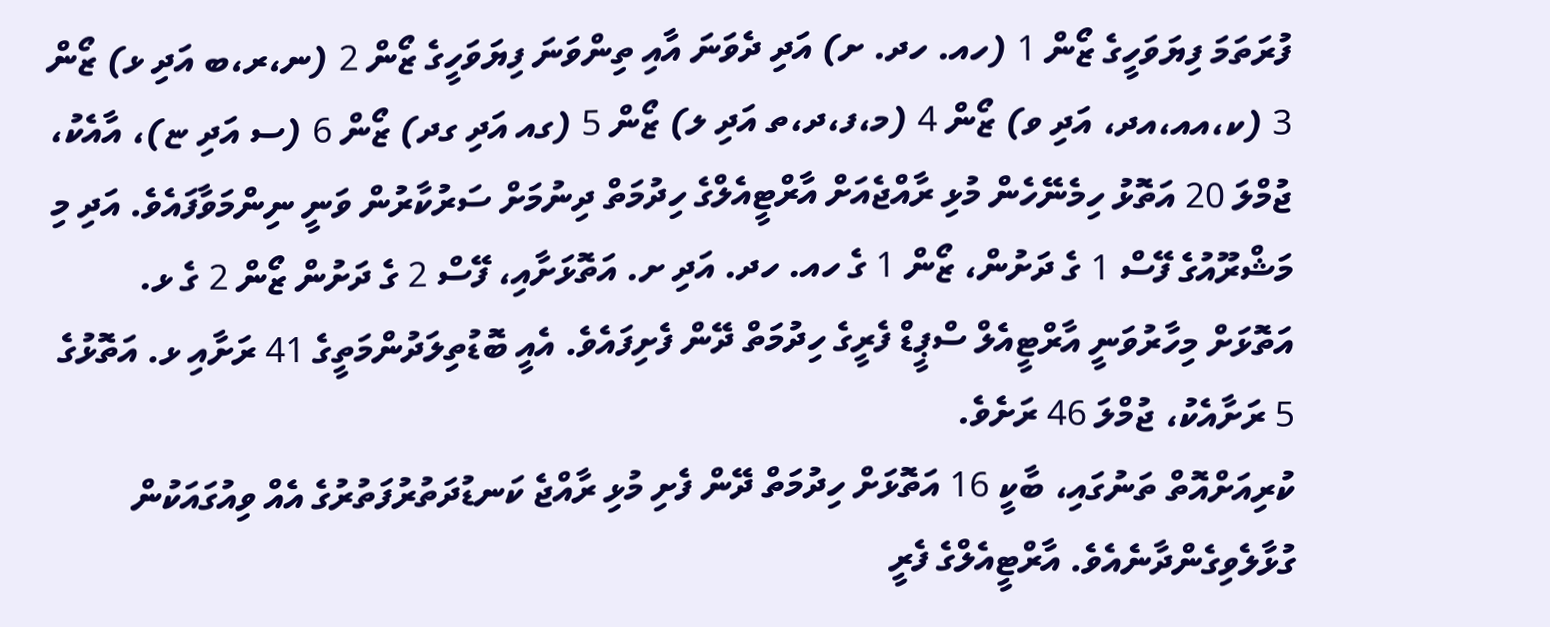ފުރަތަމަ ފިޔަވަހީގެ ޒޯން 1 (ހއ. ހދ. ށ) އަދި ދެވަނަ އާއި ތިންވަނަ ފިޔަވަހީގެ ޒޯން 2 (ނ،ރ،ބ އަދި ޅ) ޒޯން 3 (ކ،އއ،އދ، އަދި ވ) ޒޯން 4 (މ،ފ،ދ،ތ އަދި ލ) ޒޯން 5 (ގއ އަދި ގދ) ޒޯން 6 (ސ އަދި ޏ)، އާއެކު، ޖުމްލަ 20 އަތޮޅު ހިމެނޭހެން މުޅި ރާއްޖެއަށް އާރްޓީއެލްގެ ހިދުމަތް ދިނުމަށް ސަރުކާރުން ވަނީ ނިންމަވާފައެވެ. އަދި މި މަޝްރޫއުގެ ފޭސް 1 ގެ ދަށުން، ޒޯން 1 ގެ ހއ. ހދ. އަދި ށ. އަތޮޅަށާއި، ފޭސް 2 ގެ ދަށުން ޒޯން 2 ގެ ޅ. އަތޮޅަށް މިހާރުވަނީ އާރްޓީއެލް ސްޕީޑް ފެރީގެ ހިދުމަތް ދޭން ފެށިފައެވެ. އެއީ ބޮޑުތިލަދުންމަތީގެ 41 ރަށާއި ޅ. އަތޮޅުގެ 5 ރަށާއެކު، ޖުމްލަ 46 ރަށެވެ.
ކުރިއަށްއޮތް ތަނުގައި، ބާކީ 16 އަތޮޅަށް ހިދުމަތް ދޭން ފެށި މުޅި ރާއްޖެ ކަނޑުދަތުރުފަތުރުގެ އެއް ވިއުގައަކުން ގުޅާލެވިގެންދާނެއެވެ. އާރްޓީއެލްގެ ފެރީ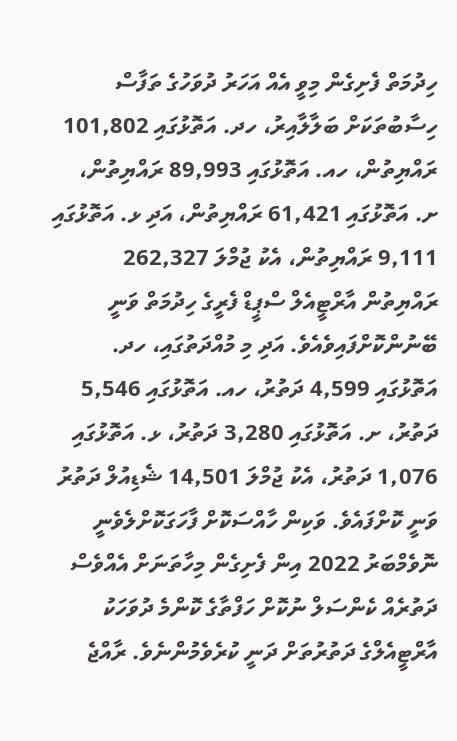ހިދުމަތް ފެށިގެން މިވީ އެއް އަހަރު ދުވަހުގެ ތަފާސް ހިސާބުތަކަށް ބަލާލާއިރު، ހދ. އަތޮޅުގައި 101,802 ރައްޔިތުން، ހއ. އަތޮޅުގައި 89,993 ރައްޔިތުން، ށ. އަތޮޅުގައި 61,421 ރައްޔިތުން، އަދި ޅ. އަތޮޅުގައި 9,111 ރައްޔިތުން، އެކު ޖުމްލަ 262,327 ރައްޔިތުން އާރްޓީއެލް ސްޕީޑް ފެރީގެ ހިދުމަތް ވަނީ ބޭނުންކޮށްފައިވެއެވެ. އަދި މި މުއްދަތުގައި، ހދ. އަތޮޅުގައި 4,599 ދަތުރު، ހއ. އަތޮޅުގައި 5,546 ދަތުރު، ށ. އަތޮޅުގައި 3,280 ދަތުރު، ޅ. އަތޮޅުގައި 1,076 ދަތުރު، އެކު ޖުމްލަ 14,501 ޝެޑިއުލް ދަތުރު ވަނީ ކޮށްފައެވެ. ވަކިން ހާއްސަކޮށް ފާހަގަކޮށްލެވެނީ ނޮވެމްބަރު 2022 އިން ފެށިގެން މިހާތަނަށް އެއްވެސް ދަތުރެއް ކެންސަލް ނުކޮށް ހަފްތާގެ ކޮންމެ ދުވަހަކު އާރްޓީއެލްގެ ދަތުރުތަށް ދަނީ ކުރެވެމުންނެވެ. ރާއްޖެ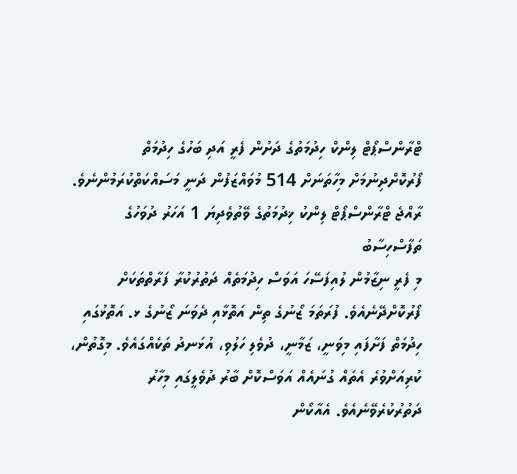ޓްރާންސްޕޯޓް ލިންކް ހިދުމަތުގެ ދަށުން ފެރީ އަދި ބަހުގެ ހިދުމަތް ފޯރުކޮށްދިނުމަށް މިހާތަނަށް 514 މުވައްޒަފުން ދަނީ މަސައްކަތްކުރަމުންނެވެ.
ރާއްޖެ ޓްރާންސްޕޯޓް ލިންކު ޚިދުމަތުގެ ވޭތުވެދިޔަ 1 އަހަރު ދުވަހުގެ ތަފާސްހިސާބު
މި ފެރީ ނިޒާމުން ލުއިފަސޭހަ އަވަސް ހިދުމަތެއް ދަތުރުކުރާ ފަރާތްތަކަށް ފޯރުކޮށްދޭނެއެވެ. ފުރަތަމަ ޒޯނުގެ ތިން އަތޮޅާއި ދެވަނަ ޒޯނުގެ ޅ. އަތޮޅުގައި ހިދުމަތް ފަށާފައި މިވަނީ، ޒަމާނީ، ދުވެލި ހަލުވި، އުޅަނދު ތަކެއްގައެވެ. މިގޮތުން، ކުރިއަށްވުރެ އެތައް ގުނައެއް އަވަސްކޮށް ބާރު ދުވެލީގައި މިހާރު ދަތުރުކުރެވޭނެއެވެ. އެއާކޯން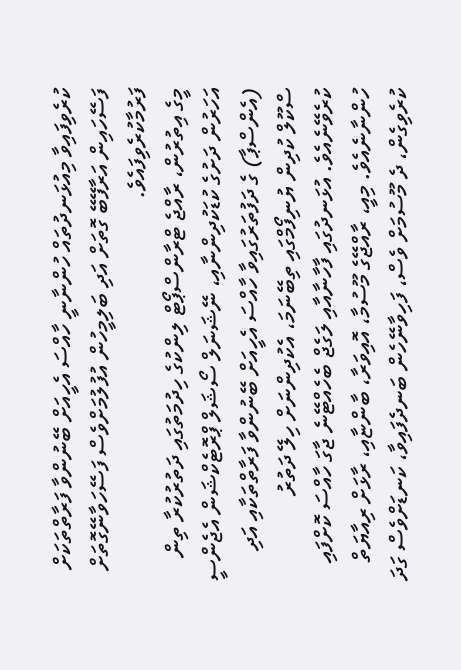ކުރެވިފައިވާ މިއުޅަނދުތައް ހުންނާނީ ހާއްސަ އެހީއަށް ބޭނުންވާ ފަރާތްތަކަށް ފަސޭހައިން އަރާފޭބޭ ގޮތަށް އަދި ބަލިމީހުން އުފުލުމަށްވެސް ފަސޭހަވާނޭގޮތަށް ފަރުމާކުރެވިފައެވެ.
މީގެ އިތުރުން، ރާއްޖެ ޓްރާންސްޕޯޓް ލިންކުގެ ހިދުމަތުގައި ދަތުރުކުރާ ތިން އަހަރުން ދަށުގެ ކުޑަކުދިންނާއި، ނޭޝަނަލް ސޯޝަލް ޕްރޮޓެކްޝަން އެޖެންސީ (އެންސްޕާ) ގެ ދަފުތަރުގައިވާ ހާއްސަ އެހީއަށް ބޭނުންވާ ފަރާތްތަކާއި އަދި ސްކޫލް ކުދިން ޔުނިފޯމްގައި ތިބޭނަމަ، އެކުދިންނަށް ހިލޭ ދަތުރު ކުރެވޭނެއެވެ. އުޅަނދުގައި ފާހާނާއާއި ލަގެޖް ބެހެއްޓޭނެ ޖާގަ ހާއްސަ ކޮށްފައި ހުންނާނެއެވެ. މިއީ، ރާއްޖޭގެ މޫސުމާ، އޮއިވަރާ، ބާންޏާއި، ރާޅަށް ރިއާޔަތް ކުރެވިގެން، ދެ މޫސުމަށް ވެސް، ފަހިވާނޭހެން ބަނދެފައިވާ، ކަނޑަށްވެސް ގަދަ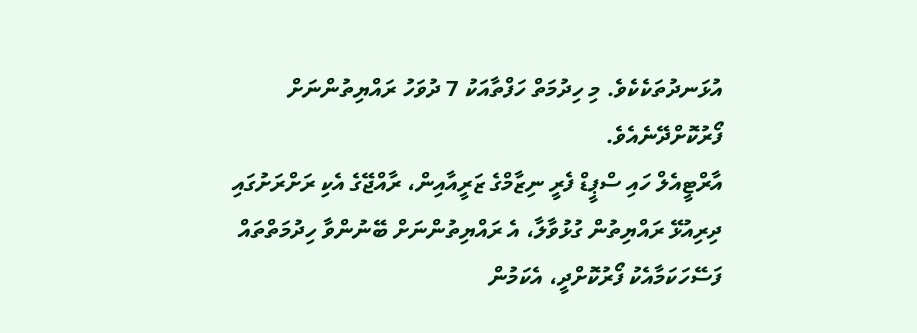އުޅަނދުތަކެކެވެ. މި ހިދުމަތް ހަފްތާއަކު 7 ދުވަހު ރައްޔިތުންނަށް ފޯރުކޮށްދޭނެއެވެ.
އާރްޓީއެލް ހައި ސްޕީޑް ފެރީ ނިޒާމްގެ ޒަރީއާއިން، ރާއްޖޭގެ އެކި ރަށްރަށުގައި ދިރިއުޅޭ ރައްޔިތުން ގުޅުވާލާ، އެ ރައްޔިތުންނަށް ބޭނުންވާ ހިދުމަތްތައް ފަސޭހަކަމާއެކު ފޯރުކޮށްދީ، އެކަމުން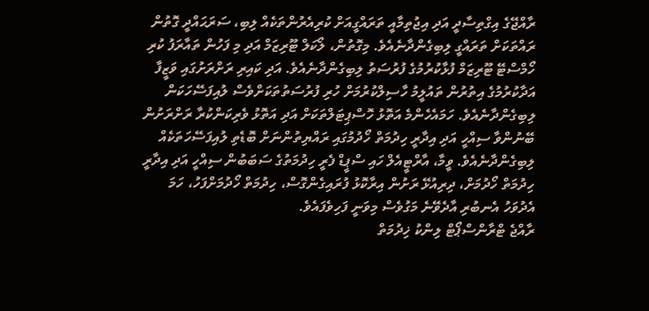ރާއްޖޭގެ އިގްތިސާދީ އަދި އިޖުތިމާއީ ތަރައްގީއަށް ކުރިއެރުންތަކެއް ލިބި، ސަރަޙައްދީ ގޮތުން ރައްތަކަށް ތަރައްގީ ލިބިގެންދާނެއެވެ. މިގޮތުން، ލޯކަލް ޓޫރިޒަމް އަދި މި ފަހުން ތައާރަފު ކުރި ހޯމްސްޓޭ ޓޫރިޒަމް ފުޅާކުރުމުގެ ފުރުސަތު ލިބިގެންދާނެއެވެ. އަދި ކައިރި ރަށްރަށުގައި ވަޒީފާ އަދާކުރުމުގެ އިތުރުން ތައުލީމު ހާސިލްކުރުމަށް ހުރި ފުރުސަތުތަކަށްވެސް ލުއިފަސޭހަކަން ލިބިގެންދާނެއެވެ. ހަމައެހެންމެ އަތޮޅު ހޮސްޕިޓަލްތަކަށް އަދި އަތޮޅު ވެރިކަންކުރާ ރަށްރަށުން ބޭނުންވާ ސިއްހީ އަދި އިދާރީ ހިދުމަތް ހޯދުމުގައި ރައްޔިތުންނަށް ބޮޑެތި ލުއިފަސޭހަތަކެއް ލިބިގެންދާނެއެވެ. ވީމާ، އާރްޓީއެލް ހައި ސްޕީޑް ފެރީ ހިދުމަތުގެ ސަބަބުން ސިއްހީ އަދި އިދާރީ ހިދުމަތް ހޯދުމަށް، ދިރިއުޅޭ ރަށުން އިރާކޮޅު ފުރައިގެންގޮސް، ހިދުމަތް ހޯދުމަށްފަހު، ހަމަ އެދުވަހު އެނބުރި އާދެވޭނެ މަގުވެސް މިވަނީ ފަހިވެފައެވެ.
ރާއްޖެ ޓްރާންސްޕޯޓް ލިންކު ޚިދުމަތް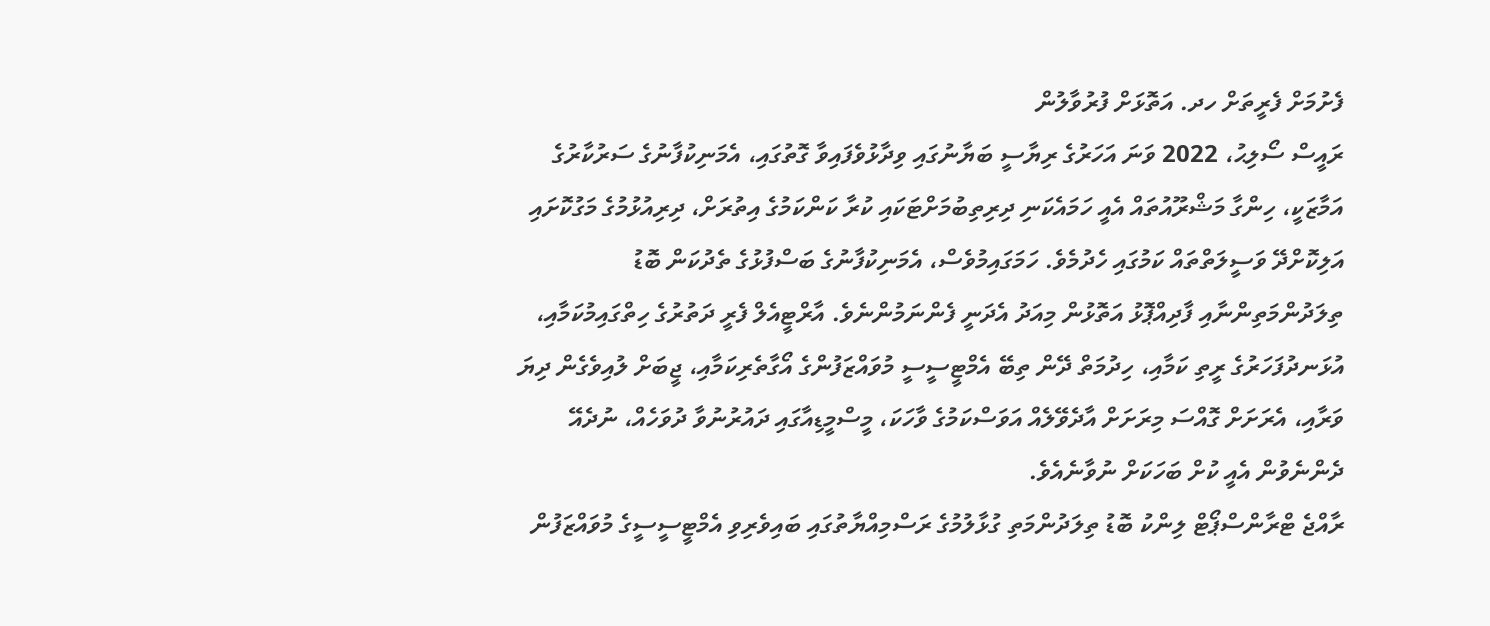ފެށުމަށް ފެރީތަށް ހދ. އަތޮޅަށް ފުރުވާލުން
ރައީސް ސޯލިޙު، 2022 ވަނަ އަހަރުގެ ރިޔާސީ ބަޔާނުގައި ވިދާޅުވެފައިވާ ގޮތުގައި، އެމަނިކުފާނުގެ ސަރުކާރުގެ އަމާޒަކީ، ހިންގާ މަޝްރޫއުތައް އެއީ ހަމައެކަނި ދިރިތިބުމަށްޓަކައި ކުރާ ކަންކަމުގެ އިތުރަށް، ދިރިއުޅުމުގެ މަގުކޮށައި އަލިކޮށްދޭ ވަސީލަތްތައް ކަމުގައި ހެދުމެވެ. ހަމަގައިމުވެސް، އެމަނިކުފާނުގެ ބަސްފުޅުގެ ތެދުކަން ބޮޑު ތިލަދުންމަތިންނާއި ފާދިއްޕޮޅު އަތޮޅުން މިއަދު އެދަނީ ފެންނަމުންނެވެ. އާރްޓީއެލް ފެރީ ދަތުރުގެ ހިތްގައިމުކަމާއި، އުޅަނދުފަހަރުގެ ރީތި ކަމާއި، ހިދުމަތް ދޭން ތިބޭ އެމްޓީސީސީ މުވައްޒަފުންގެ އޯގާތެރިކަމާއި، ޖީބަށް ލުއިވެގެން ދިޔަ ވަރާއި، އެރަށަށް ގޮއްސަ މިރަށަށް އާދެވޭލެއް އަވަސްކަމުގެ ވާހަކަ، މީސްމީޑިއާގައި ދައުރުނުވާ ދުވަހެއް، ނުދެއޭ ދެންނެވުން އެއީ ކުށް ބަހަކަށް ނުވާނެއެވެ.
ރާއްޖެ ޓްރާންސްޕޯޓް ލިންކު ބޮޑު ތިލަދުންމަތި ގުޅާލުމުގެ ރަސްމިއްޔާތުގައި ބައިވެރިވި އެމްޓީސީސީގެ މުވައްޒަފުން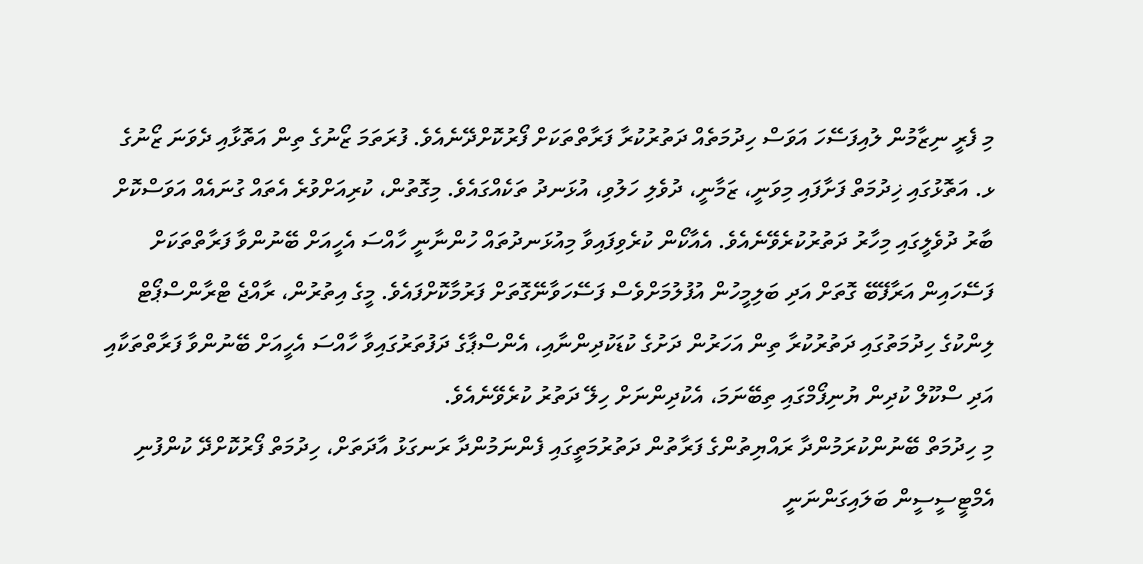މި ފެރީ ނިޒާމުން ލުއިފަސޭހަ އަވަސް ހިދުމަތެއް ދަތުރުކުރާ ފަރާތްތަކަށް ފޯރުކޮށްދޭނެއެވެ. ފުރަތަމަ ޒޯނުގެ ތިން އަތޮޅާއި ދެވަނަ ޒޯނުގެ ޅ. އަތޮޅުގައި ޚިދުމަތް ފަށާފައި މިވަނީ، ޒަމާނީ، ދުވެލި ހަލުވި، އުޅަނދު ތަކެއްގައެވެ. މިގޮތުން، ކުރިއަށްވުރެ އެތައް ގުނައެއް އަވަސްކޮށް ބާރު ދުވެލީގައި މިހާރު ދަތުރުކުރެވޭނެއެވެ. އެއާކޯން ކުރެވިފައިވާ މިއުޅަނދުތައް ހުންނާނީ ހާއްސަ އެހީއަށް ބޭނުންވާ ފަރާތްތަކަށް ފަސޭހައިން އަރާފޭބޭ ގޮތަށް އަދި ބަލިމީހުން އުފުލުމަށްވެސް ފަސޭހަވާނޭގޮތަށް ފަރުމާކޮށްފައެވެ. މީގެ އިތުރުން، ރާއްޖެ ޓްރާންސްޕޯޓް ލިންކުގެ ހިދުމަތުގައި ދަތުރުކުރާ ތިން އަހަރުން ދަށުގެ ކުޑަކުދިންނާއި، އެންސްޕާގެ ދަފުތަރުގައިވާ ހާއްސަ އެހީއަށް ބޭނުންވާ ފަރާތްތަކާއި އަދި ސްކޫލް ކުދިން ޔުނިފޯމްގައި ތިބޭނަމަ، އެކުދިންނަށް ހިލޭ ދަތުރު ކުރެވޭނެއެވެ.
މި ހިދުމަތް ބޭނުންކުރަމުންދާ ރައްޔިތުންގެ ފަރާތުން ދަތުރުމަތީގައި ފެންނަމުންދާ ރަނގަޅު އާދަތަށް، ހިދުމަތް ފޯރުކޮށްދޭ ކުންފުނި އެމްޓީސީސީން ބަލައިގަންނަނީ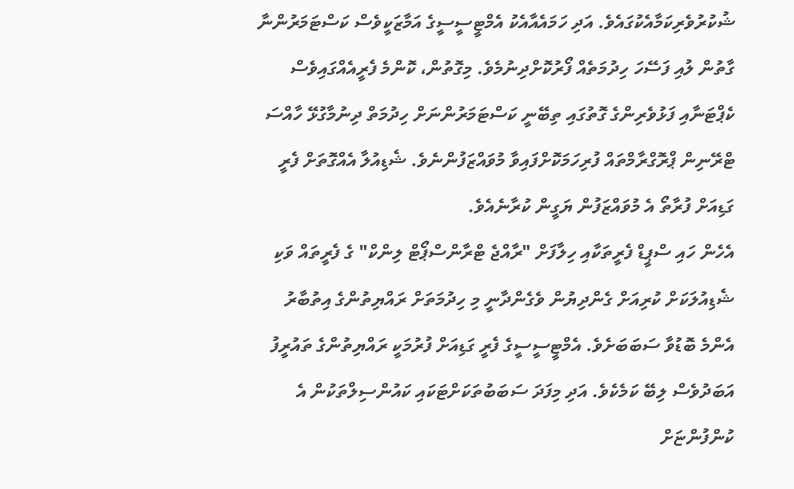ޝުކުރުވެރިކަމާއެކުގައެވެ. އަދި ހަމައެއާއެކު އެމްޓީސީސީގެ އަމާޒަކީވެސް ކަސްޓަމަރުންނާ ގާތުން ލުއި ފަސޭހަ ހިދުމަތެއް ފޯރުކޮށްދިނުމެވެ. މިގޮތުން، ކޮންމެ ފެރީއެއްގައިވެސް ކެޕްޓަނާއި ފަޅުވެރިންގެ ގޮތުގައި ތިބޭނީ ކަސްޓަމަރުންނަށް ހިދުމަތް ދިނުމާގުޅޭ ހާއްސަ ޓްރޭނިން ޕްރޮގްރާމްތައް ފުރިހަމަކޮށްފައިވާ މުވައްޒަފުންނެވެ. ޝެޑިއުލާ އެއްގޮތަށް ފެރީ ގަޑިއަށް ފުރާތޯ އެ މުވައްޒަފުން ޔަގީން ކުރާނެއެވެ.
އެހެން ހައި ސްޕީޑް ފެރީތަކާއި ހިލާފަށް "ރާއްޖެ ޓްރާންސްޕޯޓް ލިންކް" ގެ ފެރީތައް ވަކި ޝެޑިއުލަކަށް ކުރިއަށް ގެންދިޔުން ވެގެންދާނީ މި ހިދުމަތަށް ރައްޔިތުންގެ އިތުބާރު އެންމެ ބޮޑުވާ ސަބަބަށެވެ. އެމްޓީސީސީގެ ފެރީ ގަޑިއަށް ފުރުމަކީ ރައްޔިތުންގެ ތައުރީފު އަބަދުވެސް ލިބޭ ކަމެކެވެ. އަދި މިފަދަ ސަބަބުތަކަށްޓަކައި ކައުންސިލްތަކުން އެ ކުންފުންޏަށް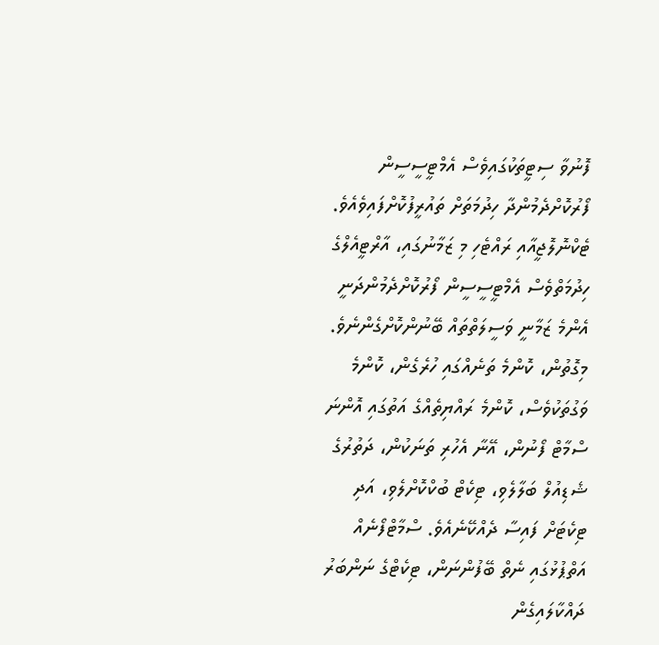ފޮނުވާ ސިޓީތަކުގައިވެސް އެމްޓީސީސީން ފޯރުކޮށްދެމުންދާ ހިދުމަތަށް ތައުރީފުކޮށްފައިވެއެވެ. ޓެކްނޮލޮޖީއާއި ރައްޓެހި މި ޒަމާނުގައި، އާރްޓީއެލްގެ ހިދުމަތްވެސް އެމްޓީސީސީން ފޯރުކޮށްދެމުންދަނީ އެންމެ ޒަމާނީ ވަސީލަތްތައް ބޭނުންކޮށްގެންނެވެ. މިގޮތުން، ކޮންމެ ތަނެއްގައި ހުރެގެން، ކޮންމެ ވަގުތަކުވެސް، ކޮންމެ ރައްޔިތެއްގެ އަތުގައި އޮންނަ ސްމާޓް ފޯނުން، އޭނާ އެހުރި ތަނަކުން، ދަތުރުގެ ޝެޑިއުލް ބަލާލެވި، ޓިކެޓް ބުކްކޮށްލެވި، އަދި ޓިކެޓަށް ފައިސާ ދެއްކޭނެއެވެ. ސްމާޓްފޯނެއް އަތްޕުޅުގައި ނެތް ބޭފުންނަން، ޓިކެޓްގެ ނަންބަރު ދައްކާލައިގެން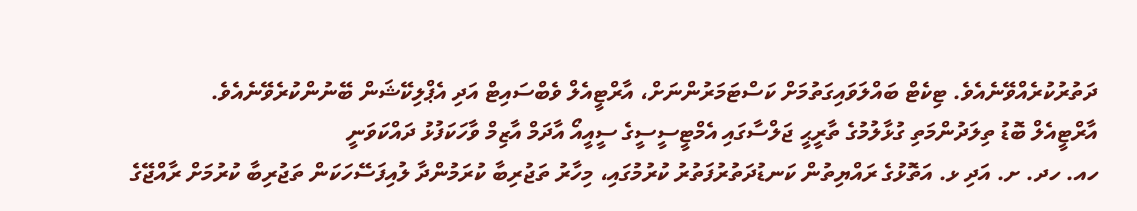ދަތުރުކުރެއްވޭނެއެވެ. ޓިކެޓް ބައްލަވައިގަތުމަށް ކަސްޓަމަރުންނަށް، އާރްޓީއެލް ވެބްސައިޓް އަދި އެޕްލިކޭޝަން ބޭނުންކުރެވޭނެއެވެ.
އާރްޓީއެލް ބޮޑު ތިލަދުންމަތި ގުޅާލުމުގެ ތާރީޙީ ޖަލްސާގައި އެމްޓީސީސީގެ ސީއީއޯ އާދަމް އާޒިމް ވާހަކަފުޅު ދައްކަވަނީ
ހއ. ހދ. ށ. އަދި ޅ. އަތޮޅުގެ ރައްޔިތުން ކަނޑުދަތުރުފަތުރު ކުރުމުގައި، މިހާރު ތަޖުރިބާ ކުރަމުންދާ ލުއިފަސޭހަކަން ތަޖުރިބާ ކުރުމަށް ރާއްޖޭގެ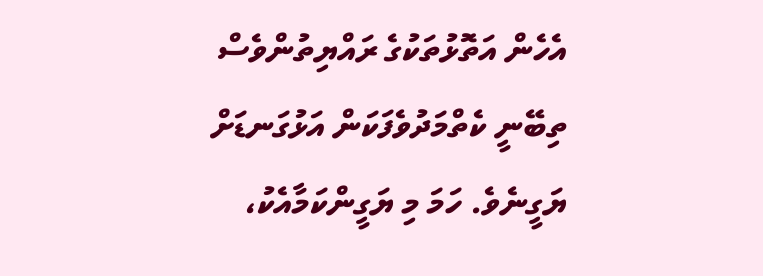އެހެން އަތޮޅުތަކުގެ ރައްޔިތުންވެސް ތިބޭނީ ކެތްމަދުވެފަކަން އަޅުގަނޑަށް ޔަގީނެވެ. ހަމަ މި ޔަގީންކަމާއެކު،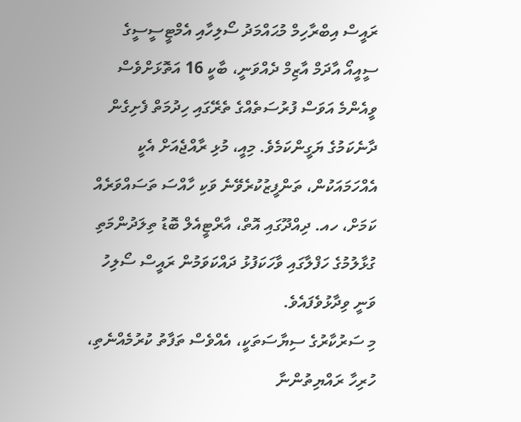ރައީސް އިބްރާހިމް މުޙައްމަދު ސޯލިހާއި އެމްޓީސީސީގެ ސީއީއޯ އާދަމް އާޒިމް ދެއްވަނީ، ބާކީ 16 އަތޮޅަށްވެސް ވީއެންމެ އަވަސް ފުރުސަތެއްގެ ތެރޭގައި ހިދުމަތް ފެށިގެން ދާނެކަމުގެ ޔަގީންކަމެވެ. މިއީ، މުޅި ރާއްޖެއަށް އެކީ އެއްހަމައަކުން، ތަންފީޒުކުރެވޭނެ ވަކި ހާއްސަ ތަސައްވަރެއް ކަމަށް، ހއ. ދިއްދޫގައި އޮތް، އާރްޓީއެލް ބޮޑު ތިލަދުންމަތި ގުޅާލުމުގެ ހަފްލާގައި ވާހަކަފުޅު ދައްކަވަމުން ރައީސް ސޯލިހު ވަނީ ވިދާޅުވެފައެވެ.
މި ސަރުކާރުގެ ސިޔާސަތަކީ، އެއްވެސް ތަފާތު ކުރުމެއްނެތި، ހުރިހާ ރައްޔިތުންނާ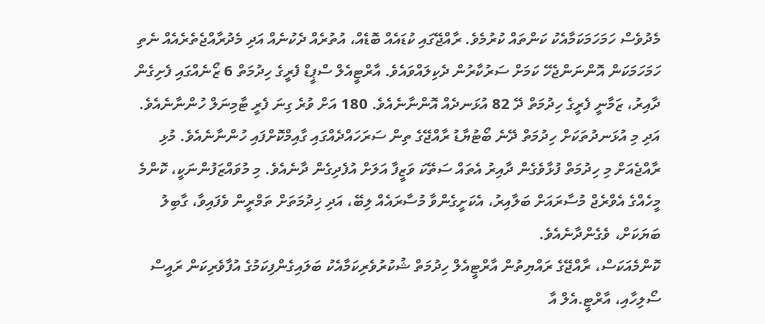މެދުވެސް ހަމަހަމަކަމާއެކު ކަންތައް ކުރުމެވެ. ރާއްޖޭގައި ކުޑައެއް ބޮޑެއް، އުތުރެއް ދެކުނެއް އަދި މެދުރާއްޖެތެރެއެއް ނެތި ހަމަހަމަކަން އޮންނަންޖެހޭ ކަމަށް ސަރުކާރުން ދެކިލައްވައެވެ. އާރްޓީއެލް ސްޕީޑް ފެރީގެ ހިދުމަތް 6 ޒޯނެއްގައި ފެށިގެން ދާއިރު، ޒަމާނީ ފެރީގެ ހިދުމަތް ދޭ 82 އުޅަނދެއް އޮންނާނެއެވެ. 180 އަށް ވުރެ ގިނަ ފެރީ ޓާމިނަލް ހުންނާނެއެވެ. އަދި މި އުޅަނދުތަކަށް ހިދުމަތް ދޭނެ ބޯޓުޔާޑު ރާއްޖޭގެ ތިން ސަރަހައްދެއްގައި ގާއިމްކޮށްފައި ހުންނާނެއެވެ. މުޅި ރާއްޖެއަށް މި ހިދުމަތް ފުޅާވެގެން ދާއިރު އެތައް ސަތޭކަ ވަޒީފާ އަލަށް އުފެދިގެން ދާނެއެވެ. މި މުވައްޒަފުންނަކީ، ކޮންމެ މީހެއްގެ އެވްރެޖް މުސާރައަށް ބަލާއިރު، އެކަށީގެންވާ މުސާރައެއް ލިބޭ، އަދި ޚިދުމަތަށް ތަމްރީން ވެފައިވާ، ގާބިލު ބަޔަކަށް، ވެގެންދާނެއެވެ.
ކޮންމެއަކަސް، ރާއްޖޭގެ ރައްޔިތުން އާރްޓީއެލް ހިދުމަތް ޝުކުރުވެރިކަމާއެކު ބަލައިގެންފިކަމުގެ އުފާވެރިކަން ރައީސް ސޯލިހާއި، އާރްޓީ.އެލް އާ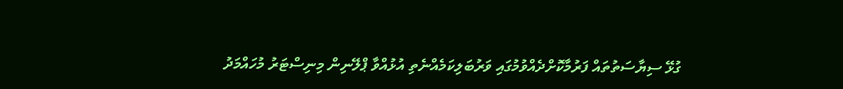ގުޅޭ ސިޔާސަތުތައް ފަރުމާކޮށްދެއްވުމުގައި ވަރުބަލިކަމެއްނެތި އުޅުއްވާ ޕްލޭނިން މިނިސްޓަރު މުހައްމަދު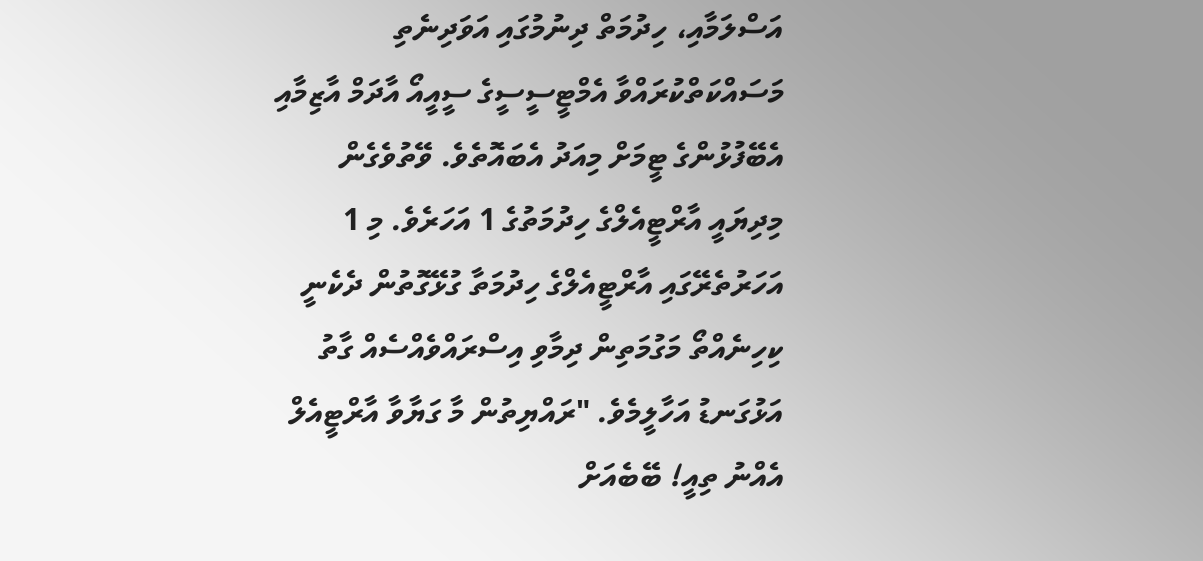އަސްލަމާއި، ހިދުމަތް ދިނުމުގައި އަވަދިނެތި މަސައްކަތްކުރައްވާ އެމްޓީސީސީގެ ސީއީއޯ އާދަމް އާޒިމާއި އެބޭފުޅުންގެ ޓީމަށް މިއަދު އެބައޮތެވެ. ވޭތުވެގެން މިދިޔައީ އާރްޓީއެލްގެ ހިދުމަތުގެ 1 އަހަރެވެ. މި 1 އަހަރުތެރޭގައި އާރްޓީއެލްގެ ހިދުމަތާ ގުޅޭގޮތުން ދެކެނީ ކިހިނެއްތޯ މަގުމަތިން ދިމާވި އިސްރައްވެއްސެއް ގާތު އަޅުގަނޑު އަހާލީމެވެ. "ރައްޔިތުން މާ ގަޔާވާ އާރްޓީއެލް އެއްނު ތިއީ! ބޭބެއަށް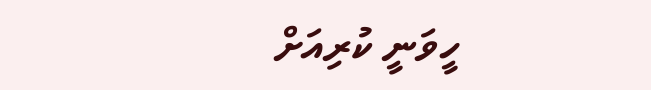ހީވަނީ ކުރިއަށް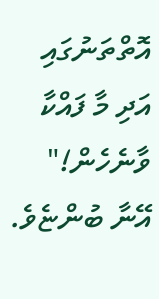އޮތްތަނުގައި އަދި މާ ފައްކާ ވާނެހެން!" އޭނާ ބުންޏެވެ.